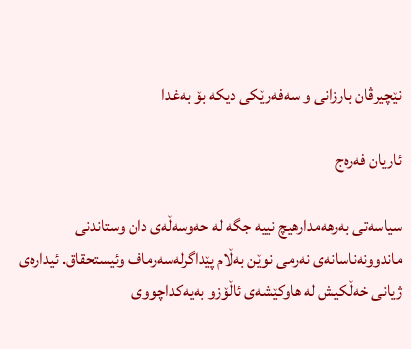نێچیرڤان بارزانی و سەفەرێكی دیكە بۆ بەغدا

ئاریان فەرەج

سیاسەتی بەرهەمدارهیچ نییە جگە لە حەوسەڵەی دان وستاندنی ماندوونەناسانەی نەرمی نوێن بەڵام پێداگرلەسەرماف وئیستحقاق. ئیدارەی ژیانی خەڵكیش لە هاوكێشەی ئاڵۆزو بەیەكداچووی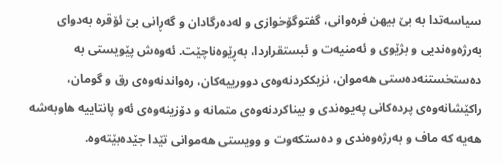سیاسەتدا بە بێ بیهن فرەوانی، گفتوگۆخوازی و لەدەرگادان و گەڕانی بێ ئۆقرە بەدوای بەرژەوەندیی و بژێوی و ئەمنیەت و ئبستقراردا، بەڕێوەناچێت. ئەوەش پێویستی بە دەستخستنەدەستی هەموان، نزیككردنەوەی دوورییەكان، رەواندنەوەی رق و گومان، راكێشانەوەی پردەكانی پەیوەندی و بیناكردنەوەی متمانە و دۆزینەوەی ئەو پانتاییە هاوبەشە هەیە كە ماف و بەرژەوەندی و دەستكەوت و وویستی هەموانی تێدا جێدەبێتەوە.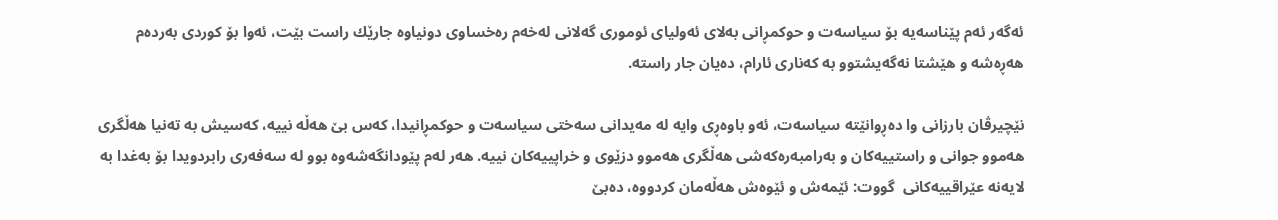ئەگەر ئەم پێناسەیە بۆ سیاسەت و حوكمڕانی بەلای ئەولیای ئوموری گەلانی لەخەم رەخساوی دونیاوە جارێك راست بێت، ئەوا بۆ كوردی بەردەم هەڕەشە و هێشتا نەگەیشتوو بە كەناری ئارام، دەیان جار راستە.

نێچیرڤان بارزانی وا دەڕوانێتە سیاسەت، ئەو باوەڕی وایە لە مەیدانی سەختی سیاسەت و حوكمڕانیدا، كەس بێ هەڵە نییە، كەسیش بە تەنیا هەڵگری هەموو جوانی و راستییەكان و بەرامبەرەكەشی هەڵگری هەموو دزێوی و خراپییەكان نییە. هەر لەم پێودانگەشەوە بوو لە سەفەری رابردویدا بۆ بەغدا بە لایەنە عێراقییەكانی  گووت: ئێمەش و ئێوەش هەڵەمان كردووە، دەبێ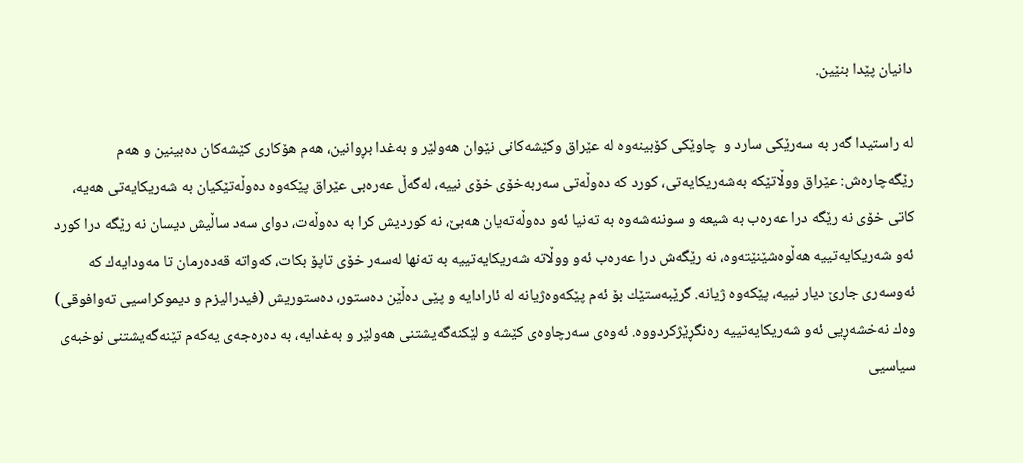دانیان پێدا بنێین.

لە راستیدا گەر بە سەرێكی سارد و  چاوێكی كۆبینەوە لە عێراق وكێشەكانی نێوان هەولێر و بەغدا بڕوانین، هەم هۆكاری كێشەكان دەبینین و هەم رێگەچارەش: عێراق ووڵاتێكە بەشەریكایەتی، كورد كە دەوڵەتی سەربەخۆی خۆی نییە، لەگەڵ عەرەبی عێراق پێكەوە دەوڵەتێكیان بە شەریكایەتی هەیە، كاتی خۆی نە رێگە درا عەرەب بە شیعە و سوننەشەوە بە تەنیا ئەو دەوڵەتەیان هەبێ، نە كوردیش كرا بە دەوڵەت، دوای سەد ساڵیش دیسان نە رێگە درا كورد ئەو شەریكایەتییە هەڵوەشێنێتەوە، نە رێگەش درا عەرەب ئەو ووڵاتە شەریكایەتییە بە تەنها لەسەر خۆی تاپۆ بكات، كەواتە قەدەرمان تا مەودایەك كە ئەوسەری جارێ دیار نییە، پێكەوە ژیانە. گرێبەستێك بۆ ئەم پێكەوەژیانە لە ئارادایە و پێی دەڵێن دەستور، دەستوریش (فیدرالیزم و دیموكراسیی تەوافوقی) وەك نەخشەڕیی ئەو شەریكایەتییە رەنگڕێژكردووە. ئەوەی سەرچاوەی كێشە و لێكنەگەیشتنی هەولێر و بەغدایە، بە دەرەجەی یەكەم تێنەگەیشتنی نوخبەی سیاسیی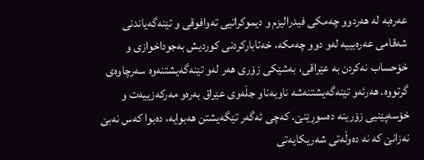عەرەبە لە هەردوو چەمكی فیدرالیزم و دیموكراتیی تەوافوقی و تێنەگەیاندنی شەقامی عەرەبییە لەو دوو چەمكە، خەتاباركردنی كوردیش بەجوداخوازی و خۆحساب نەكردن بە عێراقی، بەشێكی زۆری هەر لەو تێنەگەیشتنەوە سەرچاوەی گرتووە. هەرئەو تێنەگەیشتنەشە ناوبەناو جڵەوی عێراق بەرەو مەركەزییەت و خۆسەپێنیی زۆرینە دەسوڕێنێ. كەچی ئەگەر تێگەیشتن هەبوایە، دەبوا كەس نەبێ نەزانێ كە نە دەوڵەتی شەریكایەتی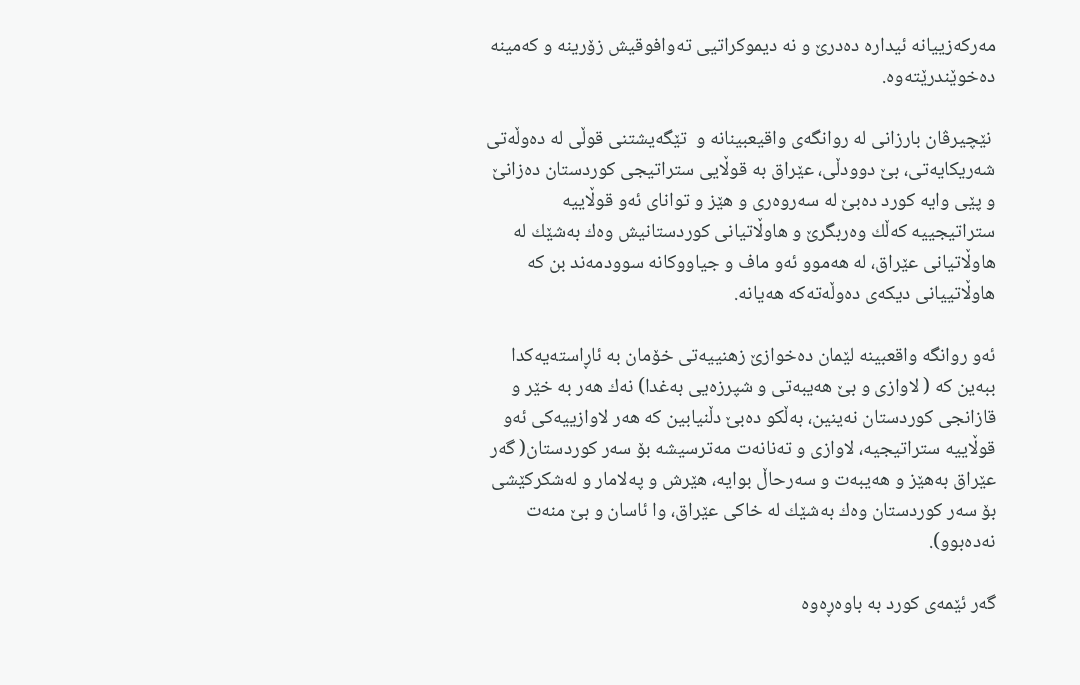مەركەزییانە ئیدارە دەدرێ و نە دیموكراتیی تەوافوقیش زۆرینە و كەمینە دەخوێندرێتەوە.

 نێچیرڤان بارزانی لە روانگەی واقیعبینانە و  تێگەیشتنی قوڵی لە دەوڵەتی شەریكایەتی، بێ دوودڵی، عێراق بە قوڵایی ستراتیجی كوردستان دەزانێ و پێی وایە كورد دەبێ لە سەروەری و هێز و توانای ئەو قوڵاییە ستراتیجییە كەڵك وەربگرێ و هاوڵاتیانی كوردستانیش وەك بەشێك لە هاوڵاتیانی عێراق، لە هەموو ئەو ماف و جیاووكانە سوودمەند بن كە هاوڵاتییانی دیكەی دەوڵەتەكە هەیانە.

ئەو روانگە واقعبینە لێمان دەخوازێ زهنییەتی خۆمان بە ئاڕاستەیەكدا ببەین كە ( لاوازی و بێ هەیبەتی و شپرزەیی بەغدا) نەك هەر بە خێر و قازانجی كوردستان نەینین، بەڵكو دەبێ دڵنیابین كە هەر لاوازییەكی ئەو قوڵاییە ستراتیجیە، لاوازی و تەنانەت مەترسیشە بۆ سەر كوردستان( گەر عێراق بەهێز و هەیبەت و سەرحاڵ بوایە، هێرش و پەلامار و لەشكركێشی بۆ سەر كوردستان وەك بەشێك لە خاكی عێراق، وا ئاسان و بێ منەت نەدەبوو).

گەر ئێمەی كورد بە باوەڕەوە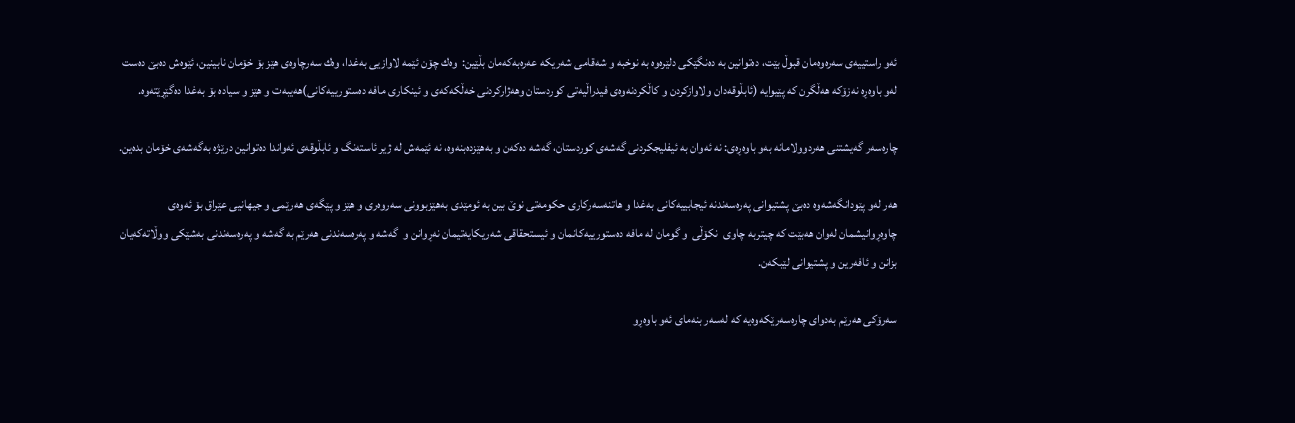ئەو راستییەی سەرەوەمان قبوڵ بێت، دەتوانین بە دەنگێكی دلێرەوە بە نوخبە و شەقامی شەریكە عەرەبەكەمان بڵێین:  وەك چۆن ئێمە لاوازیی بەغدا، وەك سەرچاوەی هێز بۆ خۆمان نابینین، ئێوەش دەبێ دەست لەو باوەڕە نەزۆكە هەڵگرن كە پێیوایە (ئابڵوقەدان ولاوازكردن و كاڵكردنەوەی فیدراڵیەتی كوردستان وهەژاركردنی خەڵكەكەی و ئینكاری مافە دەستورییەكانی)هەیبەت و هێز و سیادە بۆ بەغدا دەگێڕێتەوە.

چارەسەر گەیشتنی هەردوولامانە بەو باوەڕەی: نە ئەوان بە ئیفلیجكردنی گەشەی كوردستان، گەشە دەكەن و بەهێزدەبنەوە، نە ئێمەش لە ژیر ئاستەنگ و ئابڵوقەی ئەواندا دەتوانین درێژە بەگەشەی خۆمان بدەین.

هەر لەو پێودانگەشەوە دەبێ پشتیوانی پەرەسەندنە ئیجابییەكانی بەغدا و هاتنەسەركاری حكومەتی نوێ بین بە ئومێدی بەهێزبوونی سەروەری و هێز و پێگەی هەرێمی و جیهانیی عێراق بۆ ئەوەی چاوەڕوانیشمان لەوان هەبێت كە چیتربە چاوی  نكۆڵی  و گومان لە مافە دەستورییەكانمان و ئیستحقاقی شەریكایەتیمان نەڕوانن و  گەشە و پەرەسەندنی هەرێم بە گەشە و پەرەسەندنی بەشێكی ووڵاتەكەیان بزانن و ئافەرین و پشتیوانی لێبكەن.

سەرۆكی هەرێم بەدوای چارەسەرێكەوەیە كە لەسەر بنەمای ئەو باوەڕو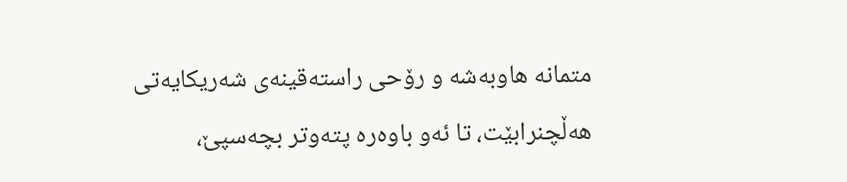متمانە هاوبەشە و رۆحی راستەقینەی شەریكایەتی هەڵچنرابێت، تا ئەو باوەرە پتەوتر بچەسپێ،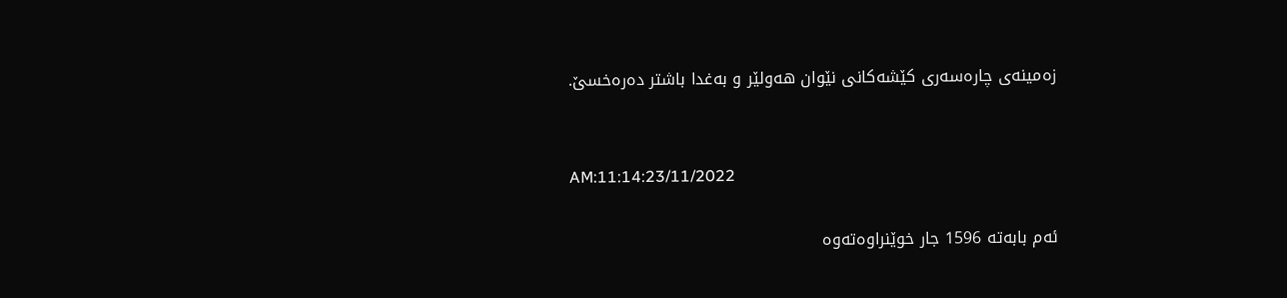زەمینەی چارەسەری كێشەكانی نێوان هەولێر و بەغدا باشتر دەرەخسێ.


AM:11:14:23/11/2022

ئه‌م بابه‌ته 1596 جار خوێنراوه‌ته‌وه‌‌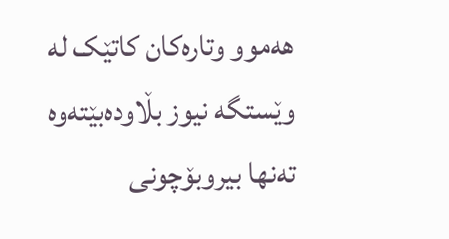هەموو وتارەکان کاتێک لە وێستگە نیوز بڵاودەبێتەوە تەنها بیروبۆچونی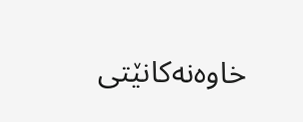خاوەنەکانێتی